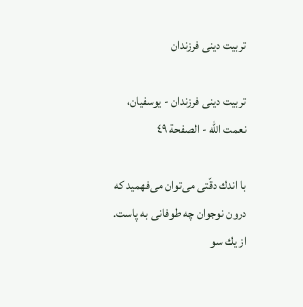تربيت دينى فرزندان

تربيت دينى فرزندان - یوسفیان، نعمت الله - الصفحة ٤٩

با اندك دقّتى مى‌توان مى‌فهميد كه درون نوجوان چه طوفانى به پاست.
از يك سو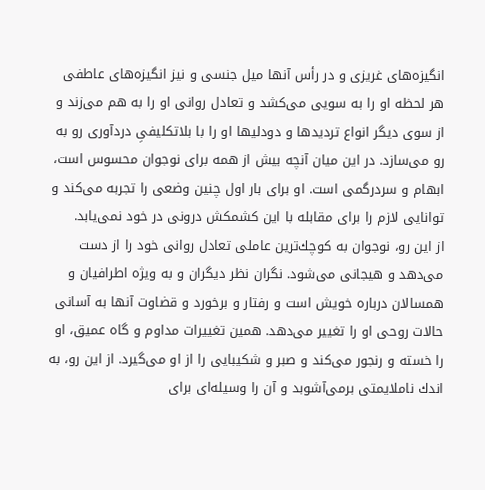انگيزه‌هاى غريزى و در رأس آنها ميل جنسى و نيز انگيزه‌هاى عاطفى هر لحظه او را به سويى مى‌كشد و تعادل روانى او را به هم مى‌زند و از سوى ديگر انواع ترديدها و دودليها او را با بلاتكليفىِ دردآورى رو به رو مى‌سازد. در اين ميان آنچه بيش از همه براى نوجوان محسوس است، ابهام و سردرگمى است. او براى بار اول چنين وضعى را تجربه مى‌كند و توانايى لازم را براى مقابله با اين كشمكش درونى در خود نمى‌يابد.
از اين رو، نوجوان به كوچك‌ترين عاملى تعادل روانى خود را از دست مى‌دهد و هيجانى مى‌شود. نگران نظر ديگران و به ويژه اطرافيان و همسالان درباره خويش است و رفتار و برخورد و قضاوت آنها به آسانى حالات روحى او را تغيير مى‌دهد. همين تغييرات مداوم و گاه عميق، او را خسته و رنجور مى‌كند و صبر و شكيبايى را از او مى‌گيرد. از اين رو، به اندك ناملايمتى برمى‌آشوبد و آن را وسيله‌اى براى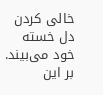خالى كردن دل خسته خود مى‌بيند. بر اين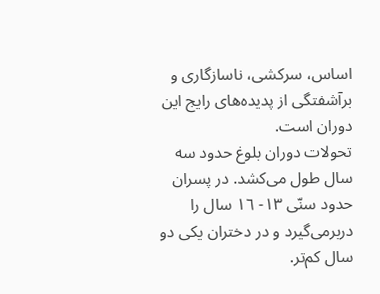اساس، سركشى، ناسازگارى و برآشفتگى از پديده‌هاى رايج اين دوران است.
تحولات دوران بلوغ حدود سه سال طول مى‌كشد. در پسران حدود سنّى ١٣- ١٦ سال را دربرمى‌گيرد و در دختران يكى دو سال كم‌تر.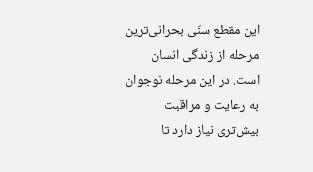اين مقطع سنّى بحرانى‌ترين مرحله از زندگى انسان است. در اين مرحله نوجوان به رعايت و مراقبت بيش‌ترى نياز دارد تا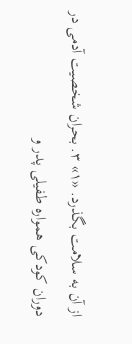از آن به سلامت بگذرد. «١» ٣. بحران شخصيت‌ آدمى در دوران كودكى همواره طفيلى پدر و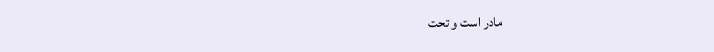مادر است و تحت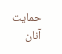حمايت آنان‌